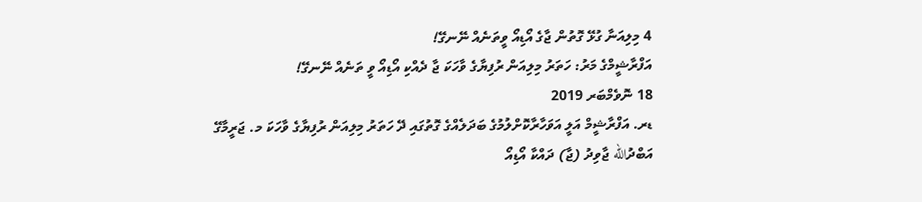4 މިލިއަނާ ގުޅޭ ގޮތުން ޖާގެ އޯޑިއޯ ވީތަނެއް ނޭނގޭ!
އަފްރާޝީމްގެ މަރު: ހަތަރު މިލިއަން ރުފިޔާގެ ވާހަކަ ޖާ ދެއްކި އޯޑިއޯ ވީ ތަނެއް ނޭނގޭ!
18 ނޮވެމްބަރ 2019
ޑރ. އަފްރާޝީމް އަލީ އަވަހާރާކޮށްލުމުގެ ބަދަލެއްގެ ގޮތުގައި ދޭ ހަތަރު މިލިއަން ރުފިޔާގެ ވާހަކަ މ. ޖަރީމާގޭ އަބްދުالله ޖާވިދު (ޖާ) ދައްކާ އޯޑިއޯ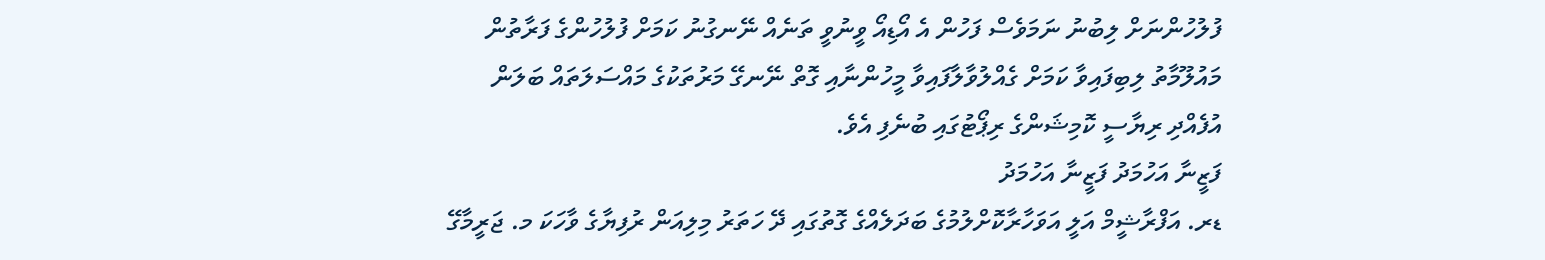ފުލުހުންނަށް ލިބުނު ނަމަވެސް ފަހުން އެ އޯޑިއޯ ވީނުވީ ތަނެއް ނޭނގުނު ކަމަށް ފުލުހުންގެ ފަރާތުން މައުލޫމާތު ލިބިފައިވާ ކަމަށް ގެއްލުވާލާފައިވާ މީހުންނާއި ގޮތް ނޭނގޭ މަރުތަކުގެ މައްސަލަތައް ބަލަން އުފެއްދި ރިޔާސީ ކޮމިޝަންގެ ރިޕޯޓުގައި ބުނެފި އެވެ.
ފަޒީނާ އަހުމަދު ފަޒީނާ އަހުމަދު
ޑރ. އަފްރާޝީމް އަލީ އަވަހާރާކޮށްލުމުގެ ބަދަލެއްގެ ގޮތުގައި ދޭ ހަތަރު މިލިއަން ރުފިޔާގެ ވާހަކަ މ. ޖަރީމާގޭ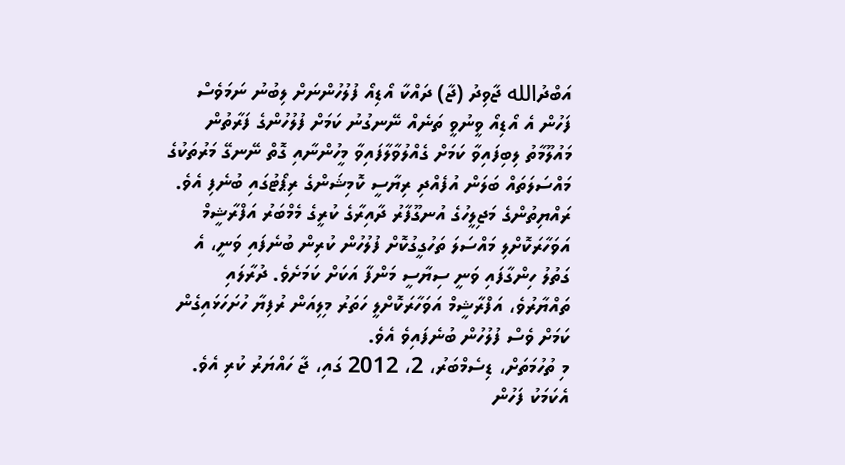އަބްދުالله ޖާވިދު (ޖާ) ދައްކާ އޯޑިއޯ ފުލުހުންނަށް ލިބުނު ނަމަވެސް ފަހުން އެ އޯޑިއޯ ވީނުވީ ތަނެއް ނޭނގުނު ކަމަށް ފުލުހުންގެ ފަރާތުން މައުލޫމާތު ލިބިފައިވާ ކަމަށް ގެއްލުވާލާފައިވާ މީހުންނާއި ގޮތް ނޭނގޭ މަރުތަކުގެ މައްސަލަތައް ބަލަން އުފެއްދި ރިޔާސީ ކޮމިޝަންގެ ރިޕޯޓުގައި ބުނެފި އެވެ.
ރައްޔިތުންގެ މަޖިލީހުގެ އުނގޫފާރު ދާއިރާގެ ކުރީގެ މެމްބަރު އަފްރާޝީމް އަވަހާރަކޮށްލި މައްސަލަ ތަހުގީގުކޮށް ފުލުހުން ކުރިން ބުނެފައި ވަނީ، އެ ގަތުލު ހިންގާފައި ވަނީ ސިޔާސީ މަންފާ އަކަށް ކަމަށެވެ. ދުރާލައި ތައްޔާރުވެ، އަފްރާޝީމް އަވަހާރަކޮށްލީ ހަތަރު މިލިއަން ރުފިޔާ ހުށަހަޅައިގެން ކަމަށް ވެސް ފުލުހުން ބުނެފައިވެ އެވެ.
މި ތުހުމަތަށް، ޑިސެމްބަރު، 2، 2012 ގައި، ޖާ ހައްޔަރު ކުރި އެވެ. އެކަމަކު ފަހުން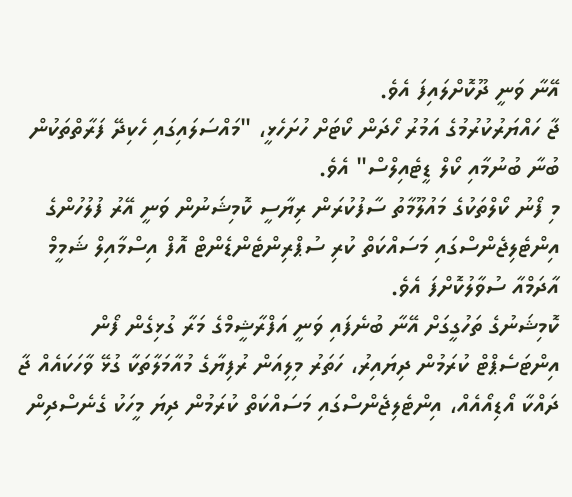އޭނާ ވަނީ ދޫކޮށްލައިފަ އެވެ.
ޖާ ހައްޔަރުކުރުމުގެ އަމުރު ހޯދަން ކޯޓަށް ހުށަހެޅީ، "މައްސަލައިގައި ހެކިދޭ ފަރާތްތަކުން ބުނާ ބުނުމާއި ކޯލް ޑީޓެއިލްސް" އެވެ.
މި ފޯނު ކޯލްތަކުގެ މައުލޫމާތު ސާފުކުރަން ރިޔާސީ ކޮމިޝަނުން ވަނީ އޭރު ފުލުހުންގެ އިންޓެލިޖެންސްގައި މަސައްކަތް ކުރި ސުޕްރިންޓެންޑެންޓް އޮފް އިސްމާއިލް ޝަމީމް އާދަމްއާ ސުވާލުކޮށްފަ އެވެ.
ކޮމިޝަނުގެ ތަހުގީގަށް އޭނާ ބުނެފައި ވަނީ އަފްރާޝީމްގެ މަރާ ގުޅިގެން ފޯން އިންޓަސެޕްޓް ކުރަމުން ދިޔައިރު، ހަތަރު މިލިއަން ރުފިޔާގެ މުއާމަލާތަކާ ގުޅޭ ވާހަކައެއް ޖާ ދައްކާ އޯޑިއޯއެއް، އިންޓެލިޖެންސްގައި މަސައްކަތް ކުރަމުން ދިޔަ މީހަކު ގެނެސްދިން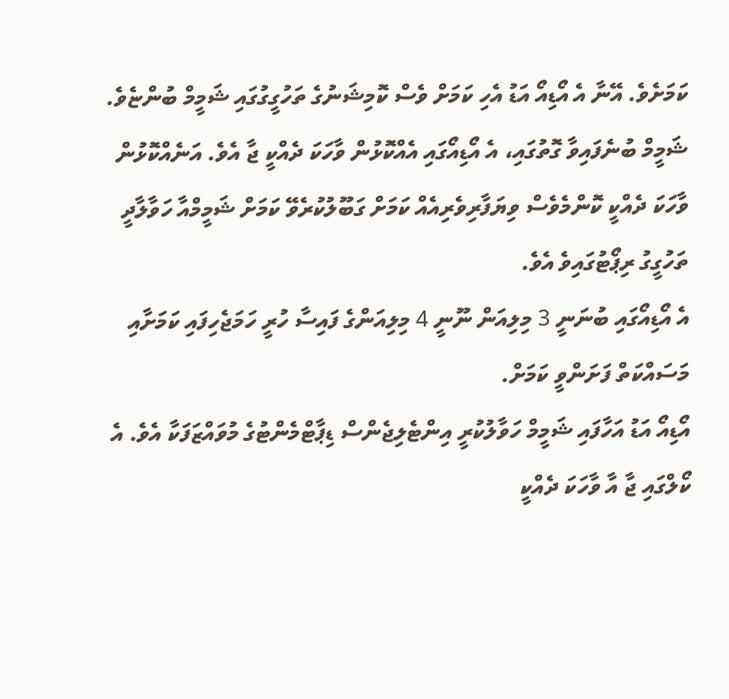ކަމަށެވެ. އޭނާ އެ އޯޑިއޯ އަޑު އެހި ކަމަށް ވެސް ކޮމިޝަނުގެ ތަހުގީގުގައި ޝަމީމް ބުންޏެވެ.
ޝަމީމް ބުނެފައިވާ ގޮތުގައި، އެ އޯޑިއޯގައި އެއްކޮޅުން ވާހަކަ ދެއްކީ ޖާ އެވެ. އަނެއްކޮޅުން ވާހަކަ ދެއްކީ ކޮންމެވެސް ވިޔަފާރިވެރިއެއް ކަމަށް ގަބޫލުކުރެވޭ ކަމަށް ޝަމީމްއާ ހަވާލާދީ ތަހުގީގު ރިޕޯޓުގައިވެ އެވެ.
އެ އޯޑިއޯގައި ބުނަނީ 3 މިލިއަން ނޫނީ 4 މިލިއަންގެ ފައިސާ ހުރީ ހަމަޖެހިފައި ކަމަށާއި މަސައްކަތް ފަށަންވީ ކަމަށް.
އޯޑިއޯ އަޑު އަހާފައި ޝަމީމް ހަވާލުކުރީ އިންޓެލިޖެންސް ޑިޕާޓްމެންޓުގެ މުވައްޒަފަކާ އެވެ. އެ ކޯލްގައި ޖާ އާ ވާހަކަ ދެއްކީ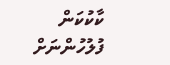ކާކުކަން ފުލުހުންނަށް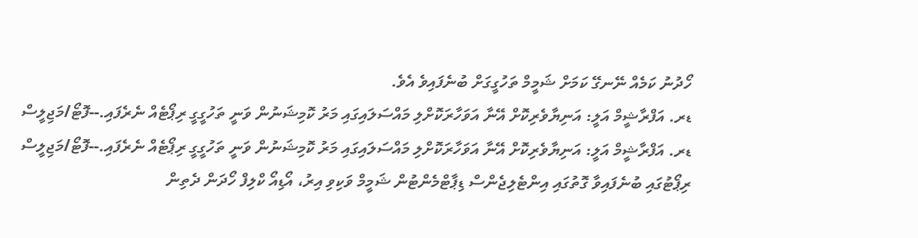ހޯދުނު ކަމެއް ނޭނގޭ ކަމަށް ޝަމީމް ތަހުގީގަށް ބުނެފައިވެ އެވެ.
ޑރ. އަފްރާޝީމް އަލީ: އަނިޔާވެރިކޮށް އޭނާ އަވަހާރަކޮށްލި މައްސަލައިގައި މަރު ކޮމިޝަނުން ވަނީ ތަހުގީގީ ރިޕޯޓެއް ނެރެފައި.--ފޮޓޯ/މަޖިލީސް
ޑރ. އަފްރާޝީމް އަލީ: އަނިޔާވެރިކޮށް އޭނާ އަވަހާރަކޮށްލި މައްސަލައިގައި މަރު ކޮމިޝަނުން ވަނީ ތަހުގީގީ ރިޕޯޓެއް ނެރެފައި.--ފޮޓޯ/މަޖިލީސް
ރިޕޯޓުގައި ބުނެފައިވާ ގޮތުގައި އިންޓެލިޖެންސް ޑިޕާޓްމެންޓުން ޝަމީމް ވަކިވި އިރު، އޯޑިއޯ ކްލިފް ހޯދަން ދެތިން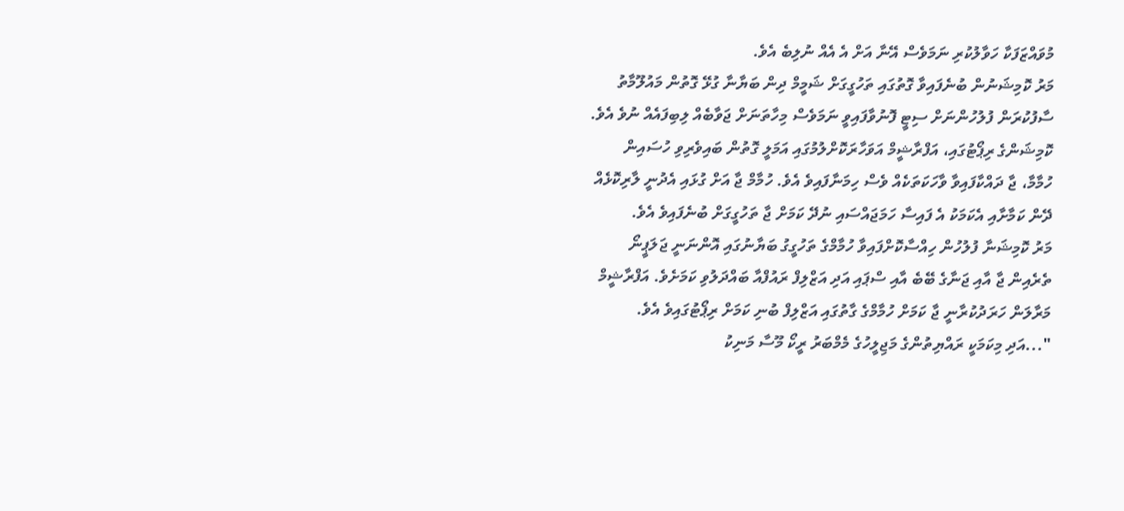މުވައްޒަފަކާ ހަވާލުކުރި ނަމަވެސް އޭނާ އަށް އެ އެއް ނުލިބެ އެވެ.
މަރު ކޮމިޝަނުން ބުނެފައިވާ ގޮތުގައި ތަހުގީގަށް ޝަމީމް ދިން ބަޔާނާ ގުޅޭ ގޮތުން މައުލޫމާތު ސާފުކުރަން ފުލުހުންނަށް ސިޓީ ފޮނުވާފައިވީ ނަމަވެސް މިހާތަނަށް ޖަވާބެއް ލިބިފައެއް ނުވެ އެވެ.
ކޮމިޝަންގެ ރިޕޯޓުގައި، އަފްރާޝީމް އަވަހާރަކޮށްލުމުގައި އަމަލީ ގޮތުން ބައިވެރިވި ހުސައިން ހުމާމާ، ޖާ ދައްކާފައިވާ ވާހަކަތަކެއް ވެސް ހިމަނާފައިވެ އެވެ. ހުމާމް ޖާ އަށް ގުޅައި އެދުނީ ލާރިކޮޅެއް ދޭން ކަމާށާއި އެކަމަކު އެ ފައިސާ ހަމަޖައްސައި ނުދޭ ކަމަށް ޖާ ތަހުގީގަށް ބުނެފައިވެ އެވެ.
މަރު ކޮމިޝަނާ ފުލުހުން ހިއްސާކޮށްފައިވާ ހުމާމްގެ ތަހުގީގު ބަޔާނުގައި އޮންނަނީ ޖަލަޕީނޯ ތެރެއިން ޖާ އާއި ޖަނާގެ ބޭބެ އާއި ސްޕައި އަދި އަޒްލިފް ރައުފްއާ ބައްދަލުވި ކަމަށެވެ. އަފްރާޝީމް މަރާލަން ހަރަދުކުރާނީ ޖާ ކަމަށް ހުމާމްގެ ގާތުގައި އަޒްލިފް ބުނި ކަމަށް ރިޕޯޓުގައިވެ އެވެ.
"...އަދި މިކަމަކީ ރައްޔިތުންގެ މަޖިލީހުގެ މެމްބަރު ރީކޯ މޫސާ މަނިކު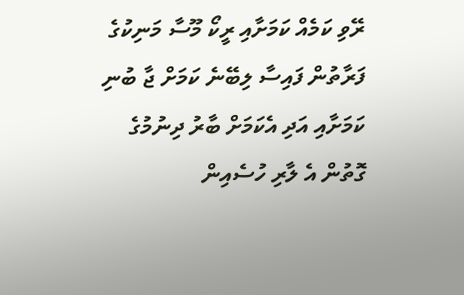ރޭވި ކަމެއް ކަމަށާއި ރީކޯ މޫސާ މަނިކުގެ ފަރާތުން ފައިސާ ލިބޭނެ ކަމަށް ޖާ ބުނި ކަމަށާއި އަދި އެކަމަށް ބާރު ދިނުމުގެ ގޮތުން އެ ލާރި ހުސެއިން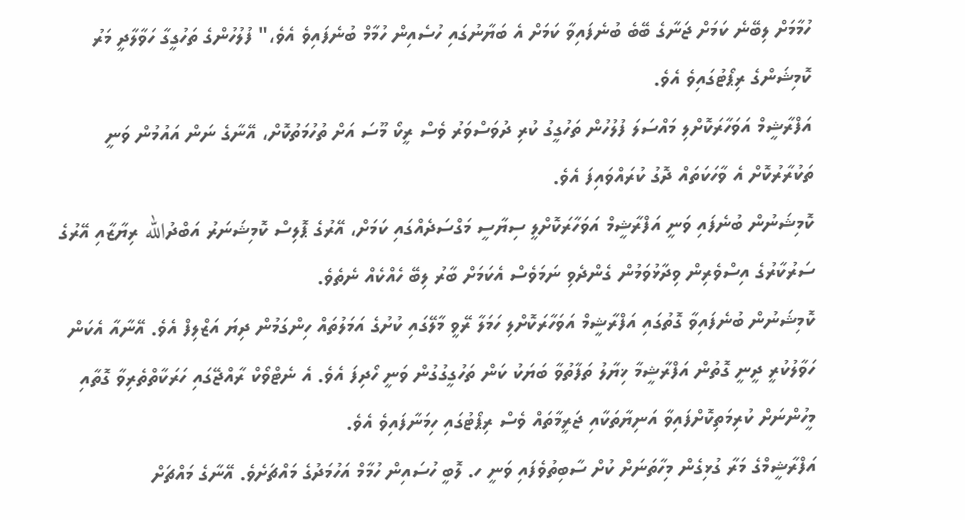ހުމާމަށް ލިބޭނެ ކަމަށް ޖަނާގެ ބޭބެ ބުނެފައިވާ ކަމަށް އެ ބަޔާނުގައި ހުސެއިން ހުމާމް ބުނެފައިވެ އެވެ،" ފުލުހުންގެ ތަހުގީގާ ހަވާލާދީ މަރު ކޮމިޝަންގެ ރިޕޯޓުގައިވެ އެވެ.
އަފްރާޝީމް އަވަހާރަކޮށްލި މައްސަލަ ފުލުހުން ތަހުގީގު ކުރި ދުވަސްވަރު ވެސް ރީކޯ މޫސަ އަށް ތުހުމަތުކޮށް، އޭނާގެ ނަން އައުމުން ވަނީ ތަކުރާރުކޮށް އެ ވާހަކަތައް ދޮގު ކުރައްވައިފަ އެވެ.
ކޮމިޝަނުން ބުނެފައި ވަނީ އަފްރާޝީމް އަވަހާރަކޮށްލީ ސިޔާސީ މަގްސަދެއްގައި ކަމަށް، އޭރުގެ ޕޮލިސް ކޮމިޝަނަރު އަބްދުالله ރިޔާޒާއި އޭރުގެ ސަރުކާރުގެ އިސްވެރިން ވިދާޅުވަމުން ގެންދެވި ނަމަވެސް އެކަމަށް ބާރު ލިބޭ ހެއްކެއް ނެތެވެ.
ކޮމިޝަނުން ބުނެފައިވާ ގޮތުގައި އަފްރާޝީމް އަވަހާރަކޮށްލި ހަމަލާ ރޭވީ މާލޭގައި ކުށުގެ އަމަލުތައް ހިންގަމުން ދިޔަ އަޒްލިފް އެވެ. އޭނާއާ އެކަން ހަވާލުކުރީ ދީނީ ގޮތުން އަފްރާޝީމާ ޚިޔާލު ތަފާތުވާ ބަޔަކު ކަން ތަހުގީގުގުން ވަނީ ހޯދިފަ އެވެ. އެ ނެޓްވޯކް ރާއްޖޭގައި ހަރަކާތްތެރިވާ ގޮތާއި މީހުންނަށް ކުރިމަތިކޮށްފައިވާ އަނިޔާތަކާއި ޖަރީމާތައް ވެސް ރިޕޯޓުގައި ހިމަނާފައިވެ އެވެ.
އަފްރާޝީމްގެ މަރާ ގުޅިގެން މިހާތަނަށް ކުށް ސާބިތުވެފައި ވަނީ ހ. ލޮބީ ހުސައިން ހުމާމް އަހުމަދުގެ މައްޗަށެވެ. އޭނާގެ މައްޗަށް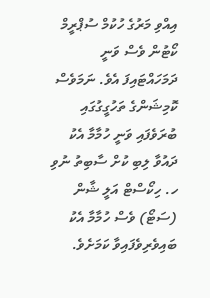އިއްވި މަރުގެ ހުކުމް ސުޕްރީމް ކޯޓުން ވެސް ވަނީ ދަމަހައްޓައިފަ އެވެ. ނަމަވެސް ކޮމިޝަންގެ ތަހުގީގުގައި ބުރަވެފައި ވަނީ ހުމާމާ އެކު ދައުވާ ލިބި ކުށް ސާބިތު ނުވި ހ. ހިކޯސްޓް އަލީ ޝާން (ސަޓޯ) ވެސް ހުމާމާ އެކު ބައިވެރިވެފައިވާ ކަމަށެވެ.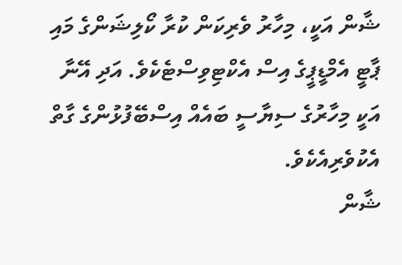ޝާން އަކީ، މިހާރު ވެރިކަން ކުރާ ކޯލިޝަންގެ މައި ޕާޓީ އެމްޑީޕީގެ އިސް އެކްޓިވިސްޓެކެވެ. އަދި އޭނާ އަކީ މިހާރުގެ ސިޔާސީ ބައެއް އިސްބޭފުޅުންގެ ގާތް އެކުވެރިއެކެވެ.
ޝާން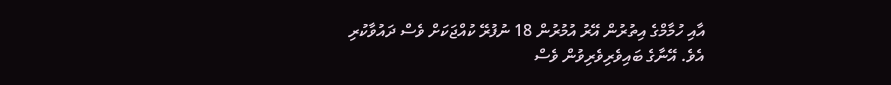އާއި ހުމާމްގެ އިތުރުން އޭރު އުމުރުން 18 ނުފުރޭ ކުއްޖަކަށް ވެސް ދައުވާކުރި އެވެ. އޭނާގެ ބައިވެރިވެރިވުން ވެސް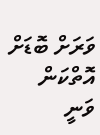ވަރަށް ބޮޑަށް އޮތްކަން ވަނީ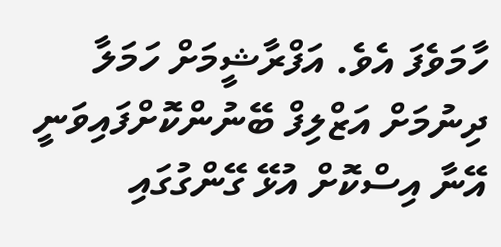ހާމަވެފަ އެވެ. އަފްރާޝީމަށް ހަމަލާ ދިނުމަށް އަޒްލިފް ބޭނުންކޮށްފައިވަނީ އޭނާ އިސްކޮށް އުޅޭ ގޭންގުގައި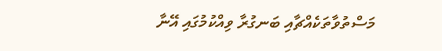މަސްތުވާތަކެއްޗާއި ބަނގުރާ ވިއްކުމުގައި އޭނާ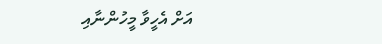އަށް އެހީވާ މީހުންނާއި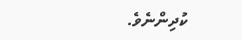ކުދިންނެވެ.